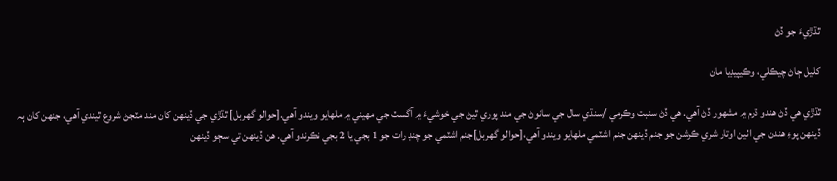ٿڌڙيءَ جو ڏڻ

کليل ڄاڻ چيڪلي، وڪيپيڊيا مان

ٿڌڙي هي ڏڻ هندو ڌرم ۾ مشهور ڏڻ آهي. هي ڏڻ سنبت وڪرمي /سنڌي سال جي سانوڻ جي مند پوري ٿيڻ جي خوشيءَ ۾ آگسٽ جي مهيني ۾ ملهايو ويندو آھي.[حوالو گھربل] ٿڌڙي جي ڏينهن کان مند مٽجڻ شروع ٿيندي آهي، جنھن کان ٻہ ڏينھن پوءِ ھندن جي اٺين اوتار شري ڪرشن جو جنم ڏينھن جنم اشٽمي ملھايو ويندو آھي،[حوالو گھربل]جنم اشٽمي جو چنڊ رات جو 1 بجي يا 2 بجي نڪرندو آهي. هن ڏينهن تي سڄو ڏينهن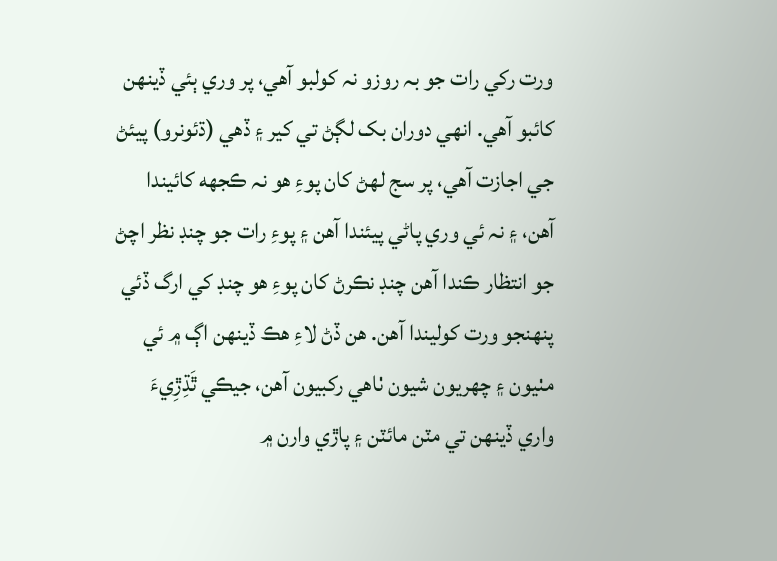ورت رکي رات جو بہ روزو نہ کولبو آهي، پر وري ٻئي ڏينهن کائبو آهي. انهي دوران بک لڳڻ تي کير ۽ ڏھي (ڌئونرو) پيئڻ جي اجازت آهي، پر سج لهڻ کان پوءِ هو نہ ڪجهه کائيندا آهن، ۽ نہ ئي وري پاڻي پيئندا آهن ۽ پوءِ رات جو چنڊ نظر اچڻ جو انتظار ڪندا آهن چنڊ نڪرڻ کان پوءِ هو چنڊ کي ارگ ڏئي پنهنجو ورت کوليندا آهن. هن ڏڻ لاءِ هڪ ڏينهن اڳ ۾ ئي مٺيون ۽ چهريون شيون ٺاهي رکبيون آهن، جيڪي ٿَڌِڙِيءَ واري ڏينهن تي مٽن مائٽن ۽ پاڙي وارن ۾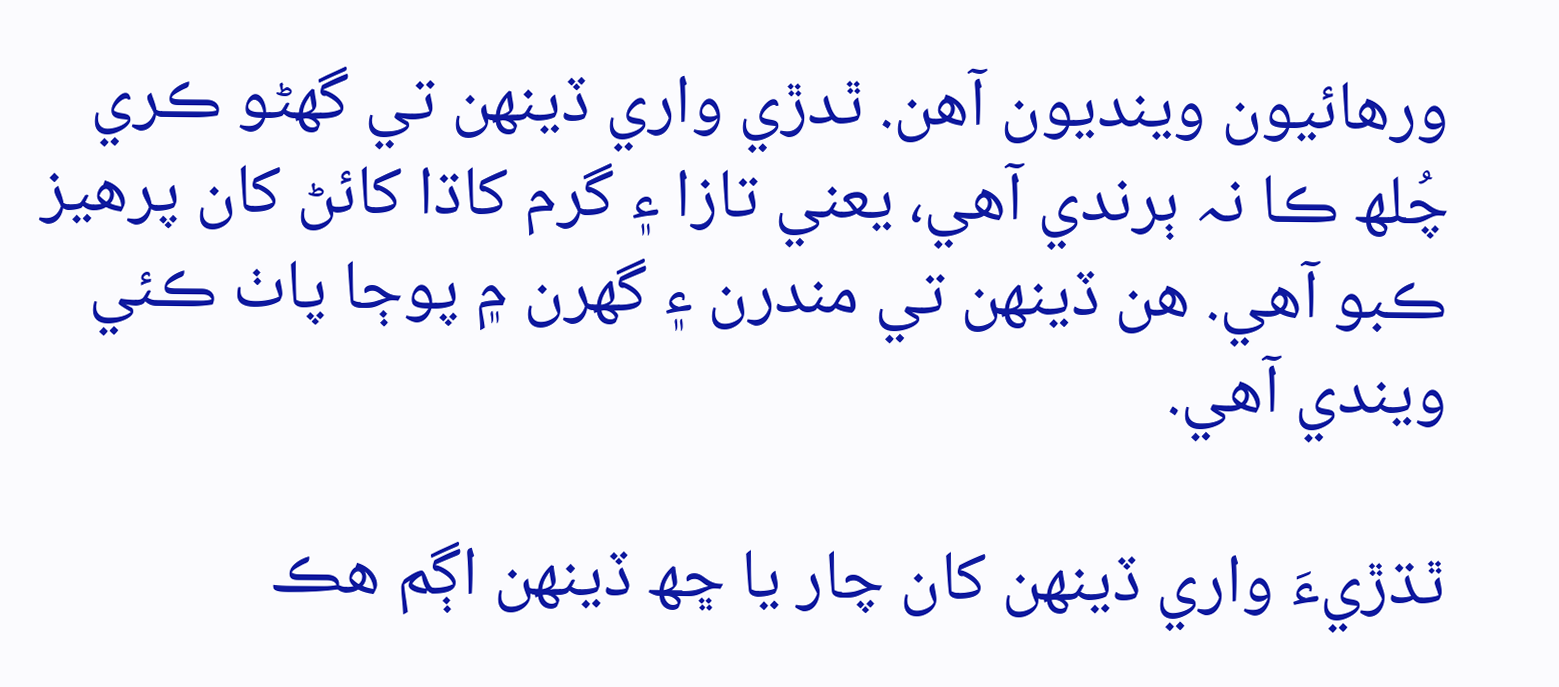ورهائيون وينديون آهن. ٿدڙي واري ڏينهن تي گهڻو ڪري چُلھ ڪا نہ ٻرندي آهي، يعني تازا ۽ گرم کاڌا کائڻ کان پرهيز ڪبو آھي. هن ڏينهن تي مندرن ۽ گهرن ۾ پوڄا پاٺ ڪئي ويندي آهي.

ٿڌڙيءَ واري ڏينهن کان چار يا ڇھ ڏينھن اڳم هڪ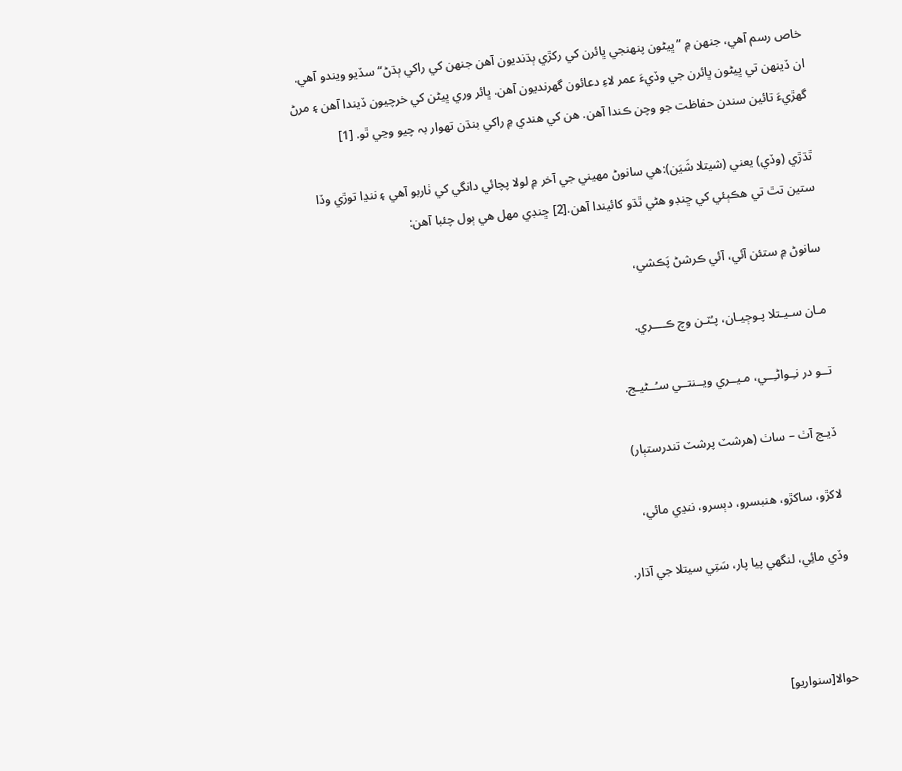خاص رسم آهي، جنھن ۾ ”ڀيڻون پنھنجي ڀائرن کي رکڙي ٻڌنديون آھن جنھن کي راکي ٻڌڻ“ سڏيو ويندو آھي. ان ڏينهن تي ڀيڻون ڀائرن جي وڏيءَ عمر لاءِ دعائون گهرنديون آهن. ڀائر وري ڀيڻن کي خرچيون ڏيندا آهن ۽ مرڻ گهڙيءَ تائين سندن حفاظت جو وچن ڪندا آهن. هن کي هندي ۾ راکي بنڌن تهوار بہ چيو وڃي ٿو. [1]

ٿڌڙي (وڏي) يعني (شيتلا شَيَن):ھي سانوڻ مھيني جي آخر ۾ لولا پچائي دانگي کي ٺاربو آهي ۽ ننڍا توڙي وڏا ستين تٿ تي ھڪٻئي کي ڇنڊو هڻي ٿڌو کائيندا آهن.[2] ڇنڊي مھل ھي ٻول چئبا آهن:

سانوڻ ۾ ستئن آئي، آئي ڪرشڻ پَڪشي،

مـان سـيـتلا پـوڄيـان، پـُٽـن وچ ڪــــري.

تــو در نـِـواڻـِــي، مـيــري ويــنتــي سـُــڻيـج.

ڏيـج آٺ – ساٺ (هرشٽ پرشٽ تندرستٻار)

لاکڙو، ساکڙو، هنبسرو، دٻسرو، ننڍي مائي،

وڏي مائِي، لنگهي پيا پار، سَتِي سيتلا جي آڌار.



حوالا[سنواريو]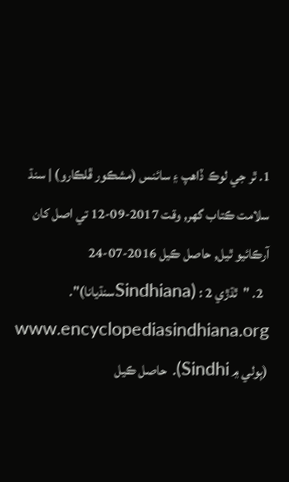1. ٿر جي لوڪ ڏاهپ ۽ سائنس (مشڪور ڦلڪارو) | سنڌ سلامت ڪتاب گهر, وقت 2017-09-12 تي اصل کان آرڪائيو ٿيل, حاصل ڪيل 2016-07-24
  2. "ٿڌڙي 2 : (Sindhianaسنڌيانا)". www.encyclopediasindhiana.org (ٻولي ۾ Sindhi). حاصل ڪيل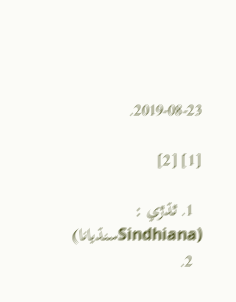2019-08-23.

[1] [2]

  1. ٿڌڙي : (Sindhianaسنڌيانا)
  2.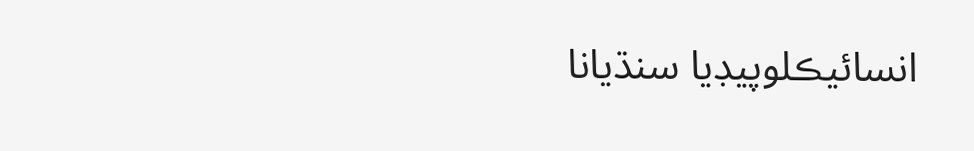انسائيڪلوپيڊيا سنڌيانا